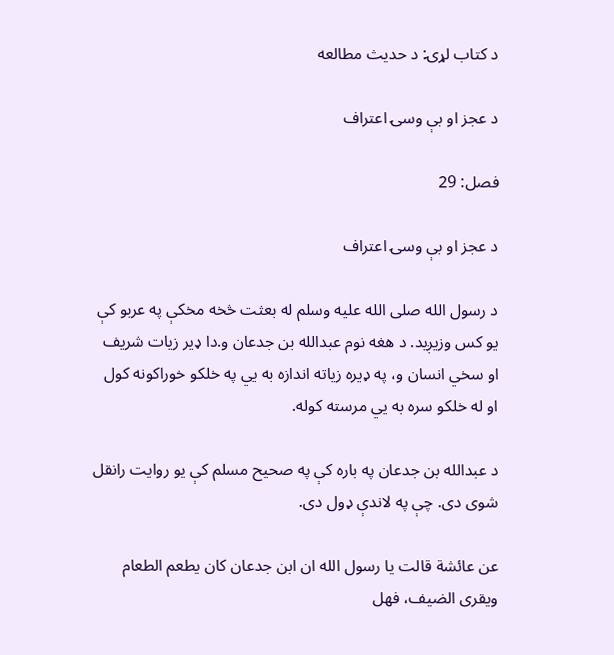د کتاب لړۍ: د حديث مطالعه

د عجز او بې وسۍ اعتراف

فصل: 29

د عجز او بې وسۍ اعتراف

د رسول الله صلى الله عليه وسلم له بعثت څخه مخکې په عربو کې يو کس وزيږيد. د هغه نوم عبدالله بن جدعان و.دا ډير زيات شريف او سخي انسان و، په ډيره زياته اندازه به يي په خلکو خوراکونه کول او له خلکو سره به يي مرسته کوله.

د عبدالله بن جدعان په باره کې په صحيح مسلم کې يو روايت رانقل شوى دى. چې په لاندې ډول دى.

عن عائشة قالت يا رسول الله ان ابن جدعان کان يطعم الطعام ويقرى الضيف، فهل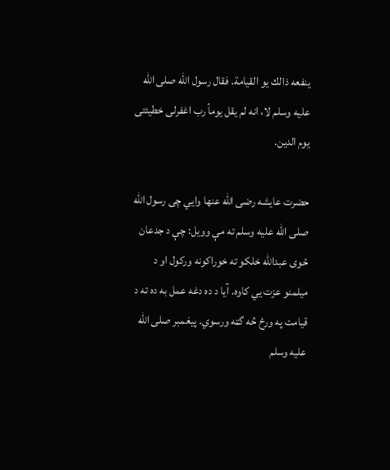ينفعه ذالك يو القيامة. فقال رسول الله صلى الله عليه وسلم لا، انه لم يقل يوماً رب اغفرلى خطيئتى يوم الدين.

حضرت عايشه رضى الله عنها وايي چى رسول الله صلى الله عليه وسلم ته مې وويل: چې د جدعان ځوى عبدالله خلکو ته خوراکونه ورکول او د ميلمنو عزت يي کاوه. آيا د ده دغه عمل به ده ته د قيامت په ورځ څه گټه ورسوي. پيغمبر صلى الله عليه وسلم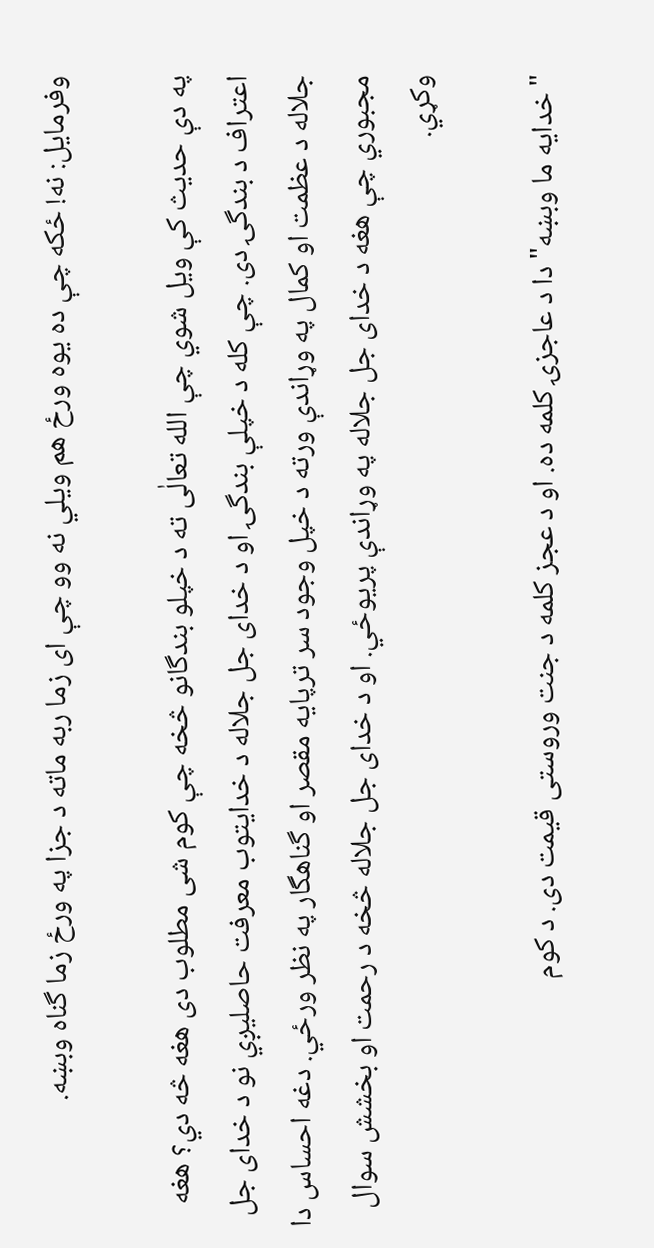وفرمايل: نه! ځکه چې ده يوه ورځ هم ويلي نه وو چې اى زما ربه ماته د جزا په ورځ زما گناه وبښه.

په دې حديث کې ويل شوي چې الله تعالٰى ته د خپلو بندگانو څخه چې کوم شى مطلوب دى هغه څه دي؟ هغه اعتراف د بندگۍ دى. چې کله د خپلې بندگۍ او د خداى جل جلاله د خدايتوب معرفت حاصليږي نو د خداى جل جلاله د عظمت او کمال په وړاندې ورته د خپل وجود سر ترپايه مقصر او گناهگار په نظر ورځي. دغه احساس دا مجبوري چې هغه د خداى جل جلاله په وړاندې پريوځي. او د خداى جل جلاله څخه د رحمت او بخشش سوال وکړي.

"خدايه ما وبښه" دا د عاجزۍ کلمه ده. او د عجز کلمه د جنت وروستى قيمت دى. د کوم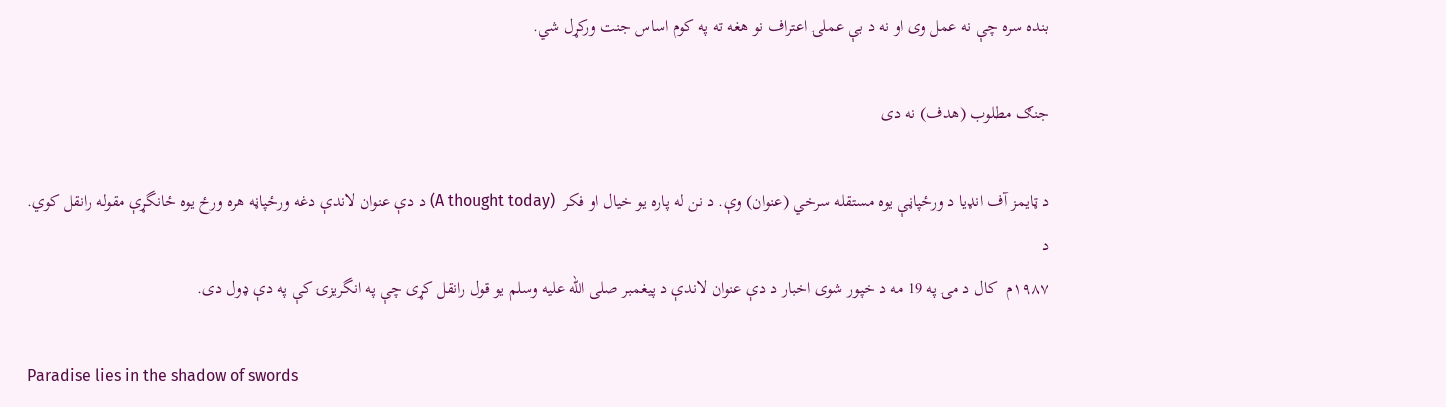بنده سره چې نه عمل وى او نه د بې عملۍ اعتراف نو هغه ته په کوم اساس جنت ورکړل شي.

جنګ مطلوب (هدف) نه دى

د ټايمز آف انډيا د ورځپاڼې يوه مستقله سرخي (عنوان) وې. د نن له پاره يو خيال او فکر  (A thought today) د دې عنوان لاندې دغه ورځپاڼه هره ورځ يوه ځانگړې مقوله رانقل کوي.
د
١٩٨٧م  کال د مۍ په 19 مه د خپور شوى اخبار د دې عنوان لاندې د پيغمبر صلى الله عليه وسلم يو قول رانقل کړى چې په انگريزۍ کې په دې ډول دى.

Paradise lies in the shadow of swords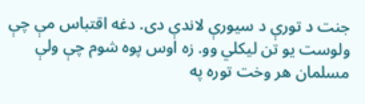جنت د تورې د سيورې لاندې دى. دغه اقتباس مې چې ولوست يو تن ليکلي وو. زه اوس پوه شوم چې ولې مسلمان هر وخت توره په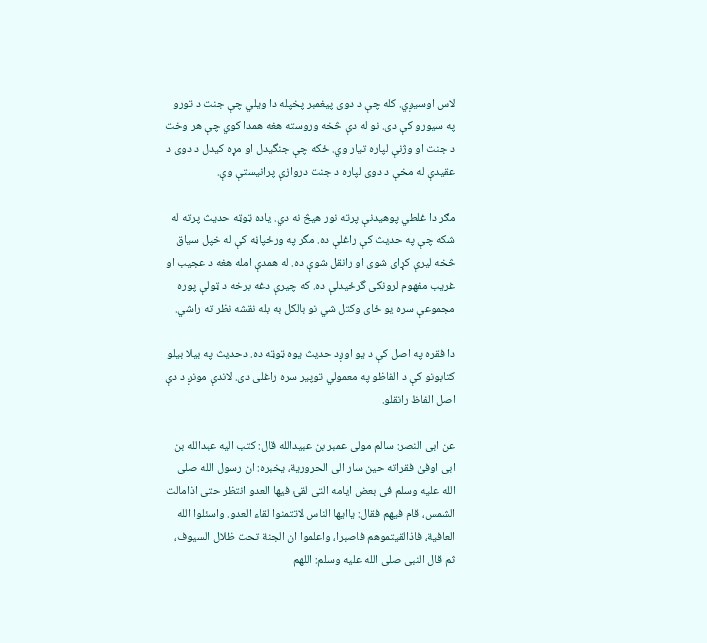لاس اوسيږي. کله چې د دوى پيغمبر پخپله دا ويلي چې جنت د تورو په سيورو کې دى. نو له دې څخه وروسته هغه همدا کوي چې هر وخت د جنت او وژنې لپاره تيار وي. ځکه چې جنگيدل او مړه کيدل د دوى د عقيدې له مخې د دوى لپاره د جنت دروازې پرانيستې وې.

مګر دا غلطي پوهيدنې پرته نور هيڅ نه دي. ياده ټوټه حديث پرته له شکه چې په حديث کې راغلې ده. مگر په ورځپاڼه کې له خپل سياق څخه ليرې کړاى شوى او رانقل شوې ده. له همدې امله هغه د عجيب او غريب مفهوم لرونکى گرځيدلې ده. که چيرې دغه برخه د ټولې پوره مجموعې سره يو ځاى وکتل شي نو بالکل به بله نقشه نظر ته راشي.

دا فقره په اصل کې د يو اوږد حديث يوه ټوټه ده. دحديث په بيلا بيلو کتابونو کې د الفاظو په معمولي توپير سره راغلى دى. لاندې مونږ د دې اصل الفاظ رانقلو.

عن ابى النصر: سالم مولى عمبر بن عبيدالله قال: کتب اليه عبدالله بن ابى اوفىٰ فقراته حين سار الى الحرورية، يخبره: ان رسول الله صلى الله عليه وسلم فى بعض ايامه التى لقئ فيها العدو انتظر حتى اذامالت الشمس، قام فيهم فقال: ياايها الناس لاتتمنوا لقاء العدو. واسئلوا الله العافية، فاذالقيتموهم فاصبرا، واعلموا ان الجنة تحت ظلال السيوف، ثم قال النبى صلى الله عليه وسلم: اللهم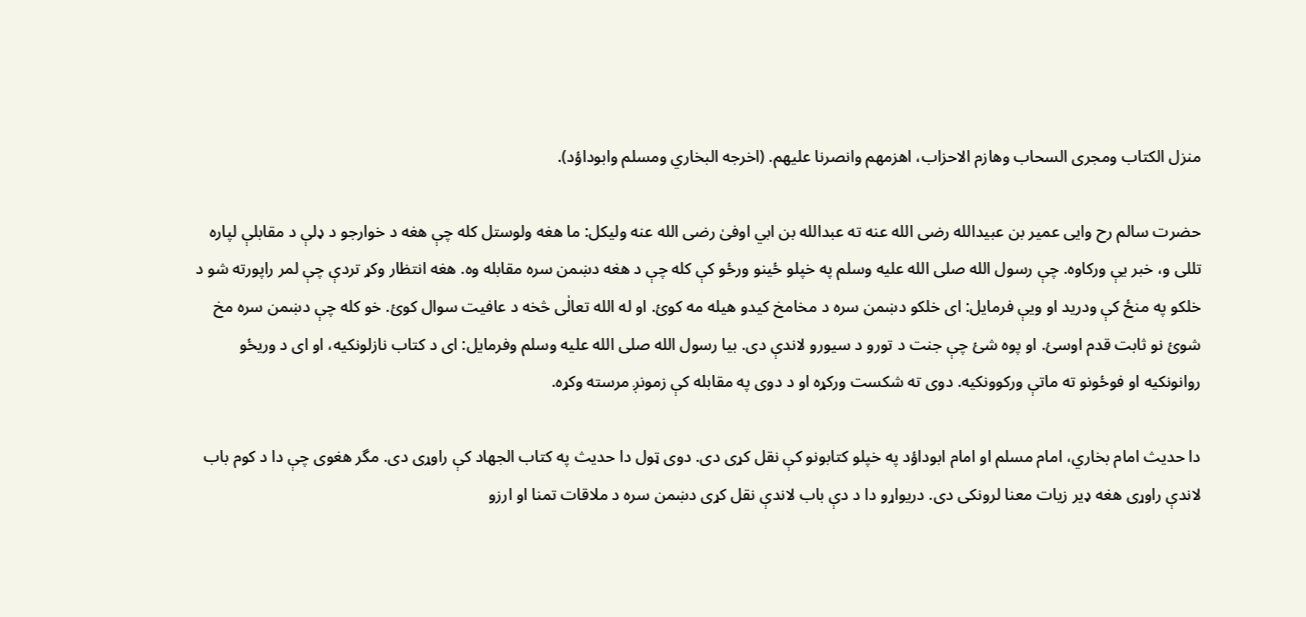منزل الکتاب ومجرى السحاب وهازم الاحزاب، اهزمهم وانصرنا عليهم. (اخرجه البخاري ومسلم وابوداؤد).

حضرت سالم رح وايى عمير بن عبيدالله رضى الله عنه ته عبدالله بن ابي اوفىٰ رضى الله عنه وليکل: ما هغه ولوستل کله چې هغه د خوارجو د ډلې د مقابلې لپاره تللى و، خبر يې ورکاوه. چې رسول الله صلى الله عليه وسلم په خپلو ځينو ورځو کې کله چې د هغه دښمن سره مقابله وه. هغه انتظار وکړ تردې چې لمر راپورته شو د خلکو په منځ کې ودريد او ويې فرمايل: اى خلکو دښمن سره د مخامخ کيدو هيله مه کوئ. او له الله تعالٰى څخه د عافيت سوال کوئ. خو کله چې دښمن سره مخ شوئ نو ثابت قدم اوسئ. او پوه شئ چې جنت د تورو د سيورو لاندې دى. بيا رسول الله صلى الله عليه وسلم وفرمايل: اى د کتاب نازلونکيه، او اى د وريځو روانونکيه او فوځونو ته ماتې ورکوونکيه. دوى ته شکست ورکړه او د دوى په مقابله کې زمونږ مرسته وکړه.

دا حديث امام بخاري، امام مسلم او امام ابوداؤد په خپلو کتابونو کې نقل کړى دى. دوى ټول دا حديث په کتاب الجهاد کې راوړى دى. مگر هغوى چې دا د کوم باب لاندې راوړى هغه ډير زيات معنا لرونکى دى. دريواړو دا د دې باب لاندې نقل کړى دښمن سره د ملاقات تمنا او ارزو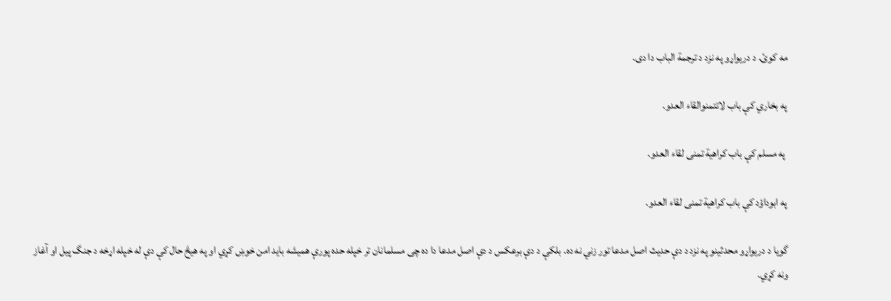مه کوئ. د دريواړو په نزد د ترجمة الباب دا دى.

په بخاري کې باب لاتتمنوالقاء العدو.

 په مسلم کې باب کراهية تمنى لقاء العدو.

په ابوداؤد کې باب کراهية تمنى لقاء العدو.

گويا د دريواړو محدثينو په نزد د دې حديث اصل مدعا تور زني نه ده. بلکې د دې برعکس د دې اصل مدعا دا ده چى مسلمانان تر خپله حده پورې هميشه بايد امن خوښ کړي او په هيڅ حال کې دې له خپله اړخه د جنگ پيل او آغاز ونه کړي.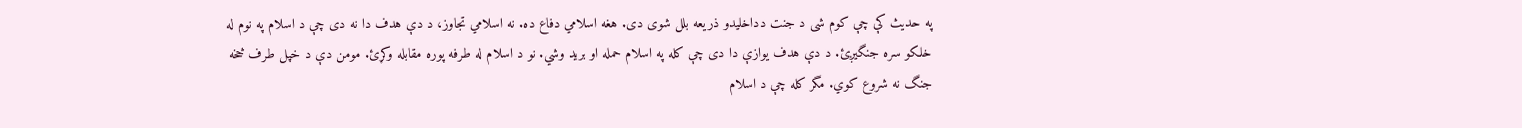په حديث کې چې کوم شى د جنت دداخليدو ذريعه بلل شوى دى. هغه اسلامي دفاع ده. نه اسلامي تجاوز، د دې هدف دا نه دى چې د اسلام په نوم له خلکو سره جنگيږئ. د دې هدف يوازې دا دى چې کله په اسلام حمله او بريد وشي. نو د اسلام له طرفه پوره مقابله وکړئ. مومن دې د خپل طرف څخه جنگ نه شروع کوي. مگر کله چې د اسلام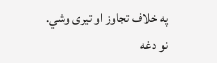په خلاف تجاوز او تيرى وشي. نو دغه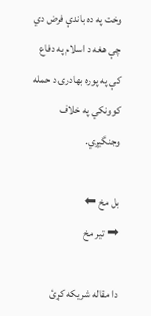وخت په ده باندې فرض دي چې هغه د اسلام په دفاع کې په پوره بهادرۍ د حمله کوونکي په خلاف وجنگيږي.

بل مخ ⬅
➡ تیر مخ

دا مقاله شریکه کړئ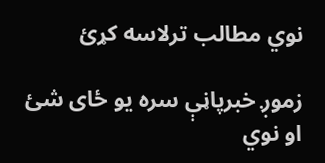نوي مطالب ترلاسه کړئ

زموږ خبرپاڼې سره یو ځای شئ او نوي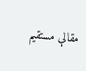مقالې مستقیم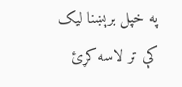په خپل برېښنا لیک کې تر لاسه کړئ